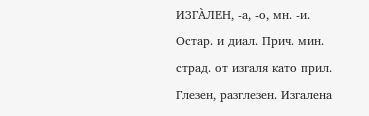ИЗГА̀ЛЕН, -а, -о, мн. -и. Остар. и диал. Прич. мин. страд. от изгаля като прил. Глезен, разглезен. Изгалена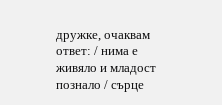дружке, очаквам ответ: / нима е живяло и младост познало / сърце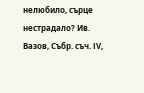нелюбило, сърце нестрадало? Ив. Вазов, Събр. съч. ІV,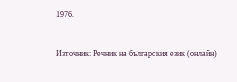1976.


Източник: Речник на българския език (онлайн)